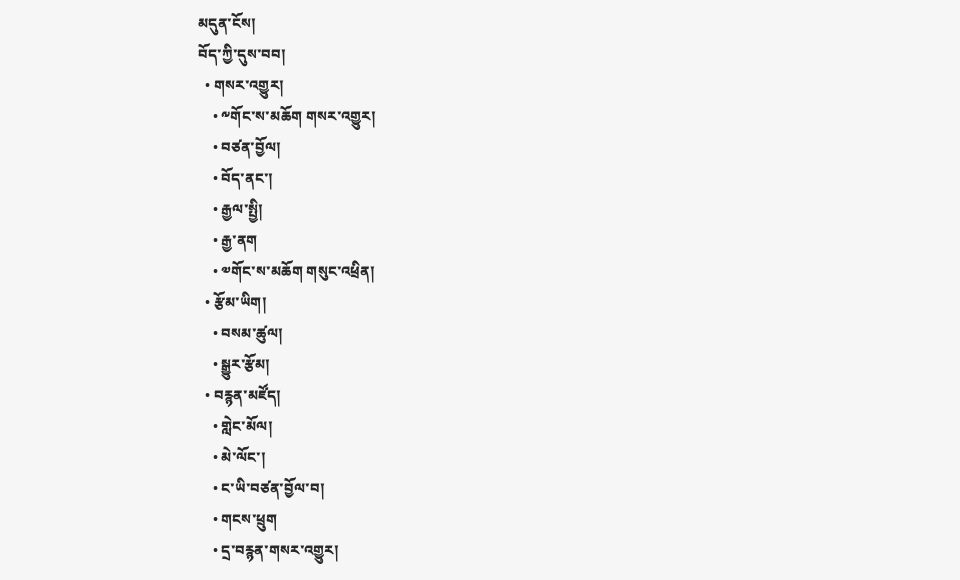མདུན་ངོས།
བོད་ཀྱི་དུས་བབ།
  • གསར་འགྱུར།
    • ༸གོང་ས་མཆོག གསར་འགྱུར།
    • བཙན་བྱོལ།
    • བོད་ནང་།
    • རྒྱལ་སྤྱི།
    • རྒྱ་ནག
    • ༧གོང་ས་མཆོག གསུང་འཕྲིན།
  • རྩོམ་ཡིག།
    • བསམ་ཚུལ།
    • སྒྱུར་རྩོམ།
  • བརྙན་མཛོད།
    • གླེང་མོལ།
    • མེ་ལོང་།
    • ང་ཡི་བཙན་བྱོལ་བ།
    • གངས་ཕྲུག
    • དྲ་བརྙན་གསར་འགྱུར།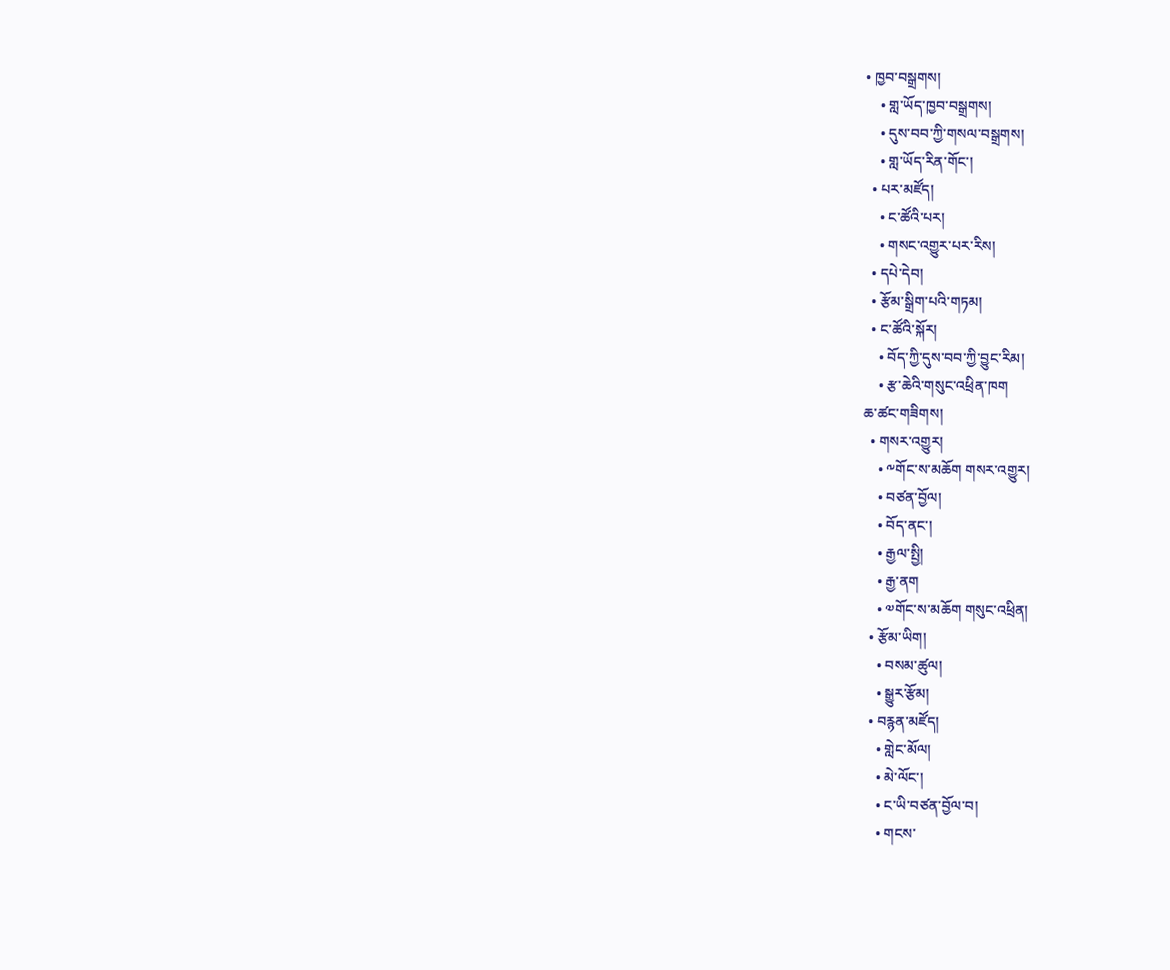• ཁྱབ་བསྒྲགས།
    • གླ་ཡོད་ཁྱབ་བསྒྲགས།
    • དུས་བབ་ཀྱི་གསལ་བསྒྲགས།
    • གླ་ཡོད་རིན་གོང་།
  • པར་མཛོད།
    • ང་ཚོའི་པར།
    • གསང་འགྱུར་པར་རིས།
  • དཔེ་དེབ།
  • རྩོམ་སྒྲིག་པའི་གཏམ།
  • ང་ཚོའི་སྐོར།
    • བོད་ཀྱི་དུས་བབ་ཀྱི་བྱུང་རིམ།
    • རྩ་ཆེའི་གསུང་འཕྲིན་ཁག
ཆ་ཚང་གཟིགས།
  • གསར་འགྱུར།
    • ༸གོང་ས་མཆོག གསར་འགྱུར།
    • བཙན་བྱོལ།
    • བོད་ནང་།
    • རྒྱལ་སྤྱི།
    • རྒྱ་ནག
    • ༧གོང་ས་མཆོག གསུང་འཕྲིན།
  • རྩོམ་ཡིག།
    • བསམ་ཚུལ།
    • སྒྱུར་རྩོམ།
  • བརྙན་མཛོད།
    • གླེང་མོལ།
    • མེ་ལོང་།
    • ང་ཡི་བཙན་བྱོལ་བ།
    • གངས་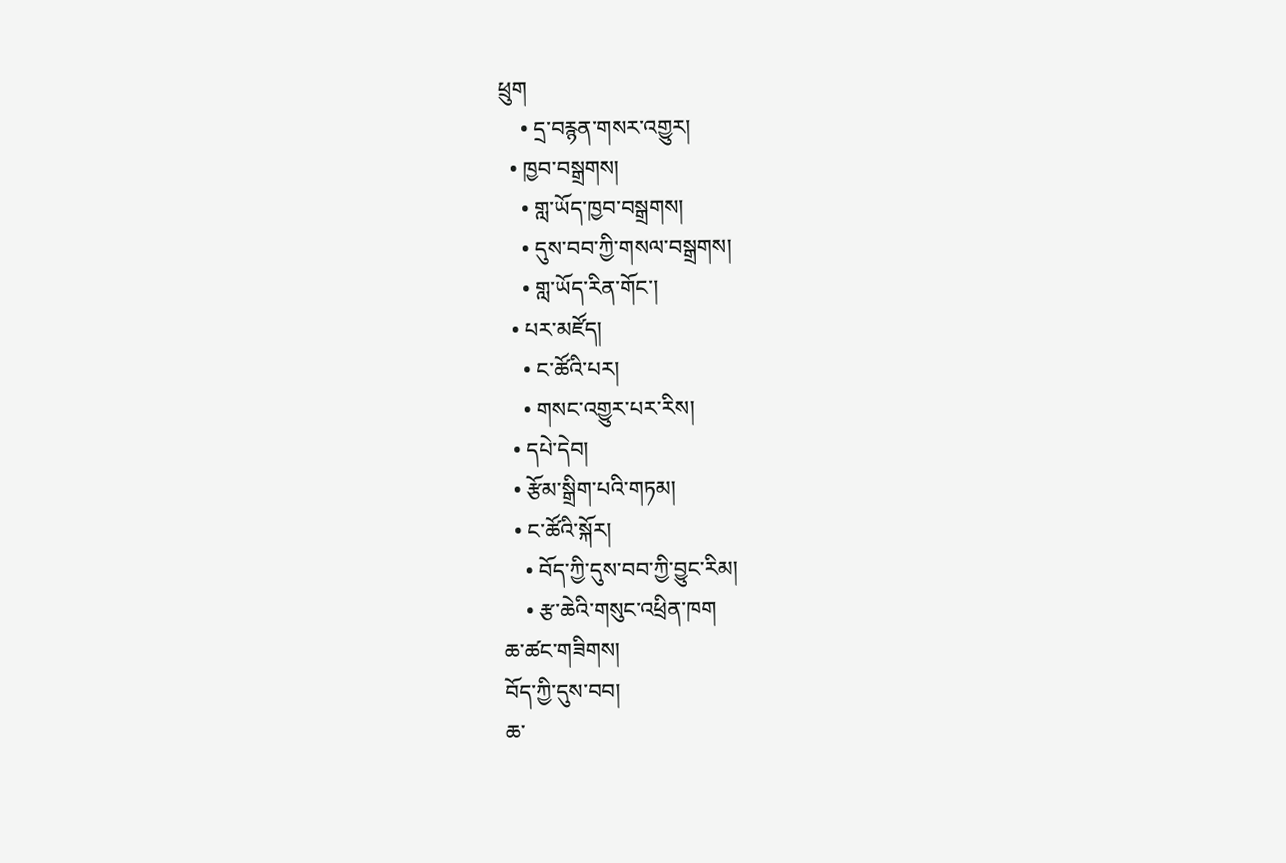ཕྲུག
    • དྲ་བརྙན་གསར་འགྱུར།
  • ཁྱབ་བསྒྲགས།
    • གླ་ཡོད་ཁྱབ་བསྒྲགས།
    • དུས་བབ་ཀྱི་གསལ་བསྒྲགས།
    • གླ་ཡོད་རིན་གོང་།
  • པར་མཛོད།
    • ང་ཚོའི་པར།
    • གསང་འགྱུར་པར་རིས།
  • དཔེ་དེབ།
  • རྩོམ་སྒྲིག་པའི་གཏམ།
  • ང་ཚོའི་སྐོར།
    • བོད་ཀྱི་དུས་བབ་ཀྱི་བྱུང་རིམ།
    • རྩ་ཆེའི་གསུང་འཕྲིན་ཁག
ཆ་ཚང་གཟིགས།
བོད་ཀྱི་དུས་བབ།
ཆ་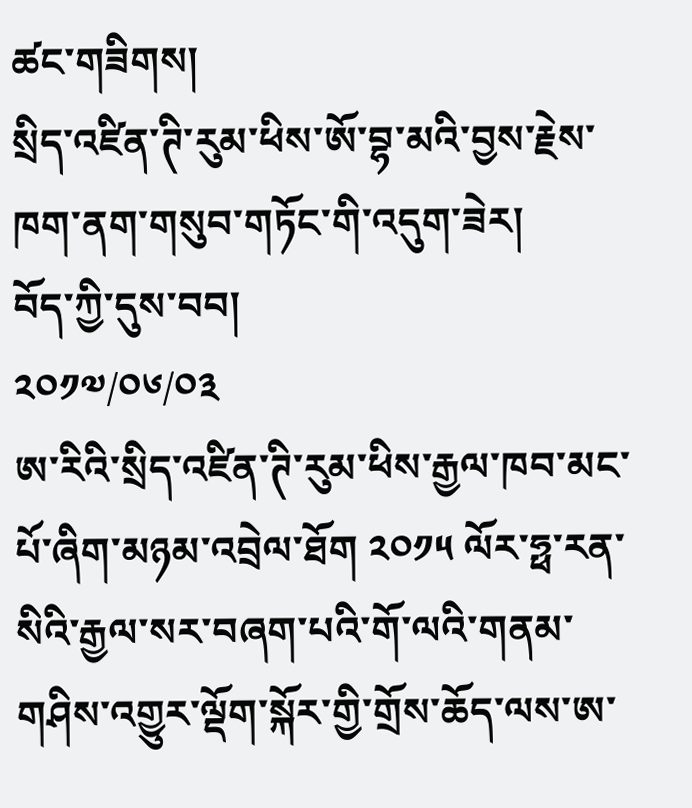ཚང་གཟིགས།
སྲིད་འཛིན་ཊི་རུམ་ཕིས་ཨོ་བྷ་མའི་བྱས་རྗེས་ཁག་ནག་གསུབ་གཏོང་གི་འདུག་ཟེར།
བོད་ཀྱི་དུས་བབ།
༢༠༡༧/༠༦/༠༣
ཨ་རིའི་སྲིད་འཛིན་ཊི་རུམ་ཕིས་རྒྱལ་ཁབ་མང་པོ་ཞིག་མཉམ་འབྲེལ་ཐོག ༢༠༡༥ ལོར་ཧྥ་རན་སིའི་རྒྱལ་སར་བཞག་པའི་གོ་ལའི་གནམ་གཤིས་འགྱུར་ལྡོག་སྐོར་གྱི་གྲོས་ཆོད་ལས་ཨ་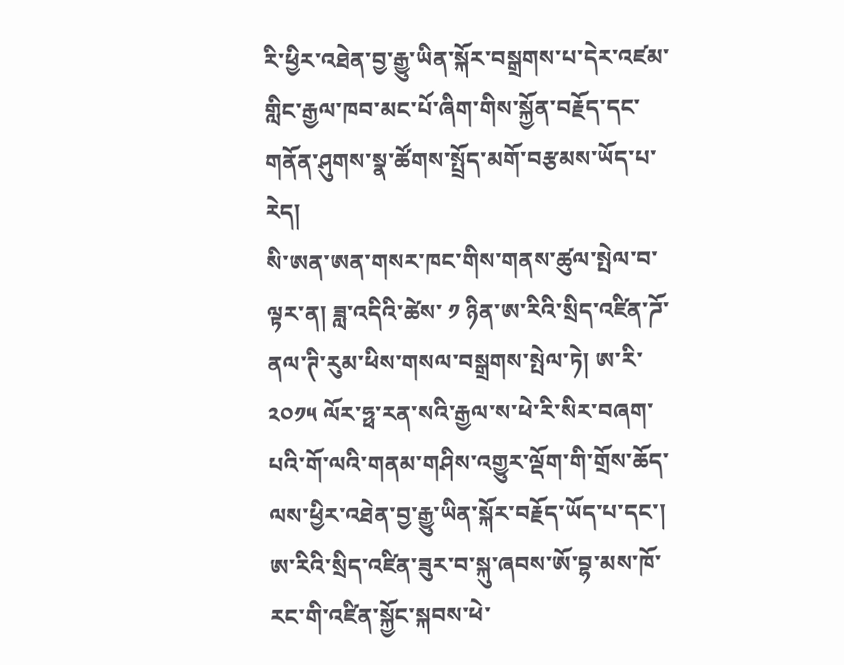རི་ཕྱིར་འཐེན་བྱ་རྒྱུ་ཡིན་སྐོར་བསྒྲགས་པ་དེར་འཛམ་གླིང་རྒྱལ་ཁབ་མང་པོ་ཞིག་གིས་སྐྱོན་བརྗོད་དང་གནོན་ཤུགས་སྣ་ཚོགས་སྤྲོད་མགོ་བརྩམས་ཡོད་པ་རེད།
སི་ཨན་ཨན་གསར་ཁང་གིས་གནས་ཚུལ་སྤེལ་བ་ལྟར་ན། ཟླ་འདིའི་ཚེས་ ༡ ཉིན་ཨ་རིའི་སྲིད་འཛིན་ཌོ་ནལ་ཊི་རུམ་ཕིས་གསལ་བསྒྲགས་སྤེལ་ཏེ། ཨ་རི་ ༢༠༡༥ ལོར་ཧྥ་རན་སའི་རྒྱལ་ས་ཕེ་རི་སིར་བཞག་པའི་གོ་ལའི་གནམ་གཤིས་འགྱུར་ལྡོག་གི་གྲོས་ཆོད་ལས་ཕྱིར་འཐེན་བྱ་རྒྱུ་ཡིན་སྐོར་བརྗོད་ཡོད་པ་དང་། ཨ་རིའི་སྲིད་འཛིན་ཟུར་བ་སྐུ་ཞབས་ཨོ་བྷ་མས་ཁོ་རང་གི་འཛིན་སྐྱོང་སྐབས་ཕེ་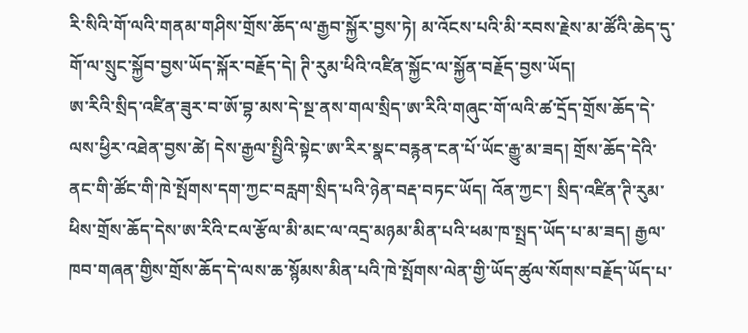རི་སིའི་གོ་ལའི་གནམ་གཤིས་གྲོས་ཆོད་ལ་རྒྱབ་སྐྱོར་བྱས་ཏེ། མ་འོངས་པའི་མི་རབས་རྗེས་མ་ཚོའི་ཆེད་དུ་གོ་ལ་སྲུང་སྐྱོབ་བྱས་ཡོད་སྐོར་བརྗོད་དེ། ཊི་རུམ་ཕིའི་འཛིན་སྐྱོང་ལ་སྐྱོན་བརྗོད་བྱས་ཡོད།
ཨ་རིའི་སྲིད་འཛིན་ཟུར་བ་ཨོ་བྷ་མས་དེ་སྔ་ནས་གལ་སྲིད་ཨ་རིའི་གཞུང་གོ་ལའི་ཚ་དྲོད་གྲོས་ཆོད་དེ་ལས་ཕྱིར་འཐེན་བྱས་ཚེ། དེས་རྒྱལ་སྤྱིའི་སྟེང་ཨ་རིར་སྣང་བརྙན་ངན་པོ་ཡོང་རྒྱུ་མ་ཟད། གྲོས་ཆོད་དེའི་ནང་གི་ཚོང་གི་ཁེ་སྤོགས་དག་ཀྱང་བརླག་སྲིད་པའི་ཉེན་བརྡ་བཏང་ཡོད། འོན་ཀྱང་། སྲིད་འཛིན་ཊི་རུམ་ཕིས་གྲོས་ཆོད་དེས་ཨ་རིའི་ངལ་རྩོལ་མི་མང་ལ་འདྲ་མཉམ་མིན་པའི་ཕམ་ཁ་སྤྲད་ཡོད་པ་མ་ཟད། རྒྱལ་ཁབ་གཞན་གྱིས་གྲོས་ཆོད་དེ་ལས་ཆ་སྙོམས་མིན་པའི་ཁེ་སྤོགས་ལེན་གྱི་ཡོད་ཚུལ་སོགས་བརྗོད་ཡོད་པ་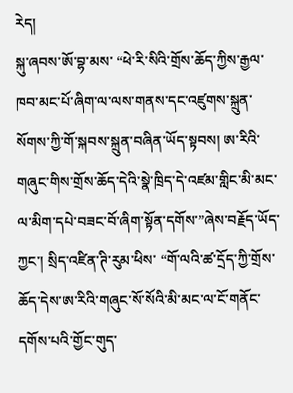རེད།
སྐུ་ཞབས་ཨོ་བྷ་མས་ “ཕེ་རི་སིའི་གྲོས་ཆོད་ཀྱིས་རྒྱལ་ཁབ་མང་པོ་ཞིག་ལ་ལས་གནས་དང་འཛུགས་སྐྲུན་སོགས་ཀྱི་གོ་སྐབས་སྐྲུན་བཞིན་ཡོད་སྟབས། ཨ་རིའི་གཞུང་གིས་གྲོས་ཆོད་དེའི་སྣེ་ཁྲིད་དེ་འཛམ་གླིང་མི་མང་ལ་མིག་དཔེ་བཟང་བོ་ཞིག་སྟོན་དགོས་”ཞེས་བརྗོད་ཡོད་ཀྱང་། སྲིད་འཛིན་ཊི་རུམ་ཕིས་ “གོ་ལའི་ཚ་དྲོད་ཀྱི་གྲོས་ཆོད་དེས་ཨ་རིའི་གཞུང་སོ་སོའི་མི་མང་ལ་ངོ་གནོང་དགོས་པའི་གྱོང་གུད་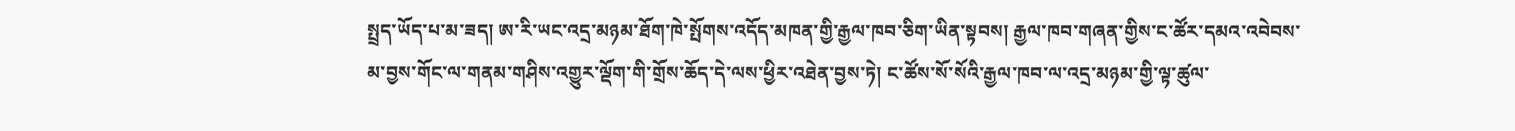སྤྲད་ཡོད་པ་མ་ཟད། ཨ་རི་ཡང་འདྲ་མཉམ་ཐོག་ཁེ་སྤོགས་འདོད་མཁན་གྱི་རྒྱལ་ཁབ་ཅིག་ཡིན་སྟབས། རྒྱལ་ཁབ་གཞན་གྱིས་ང་ཚོར་དམའ་འབེབས་མ་བྱས་གོང་ལ་གནམ་གཤིས་འགྱུར་ལྡོག་གི་གྲོས་ཆོད་དེ་ལས་ཕྱིར་འཐེན་བྱས་ཏེ། ང་ཚོས་སོ་སོའི་རྒྱལ་ཁབ་ལ་འདྲ་མཉམ་གྱི་ལྟ་ཚུལ་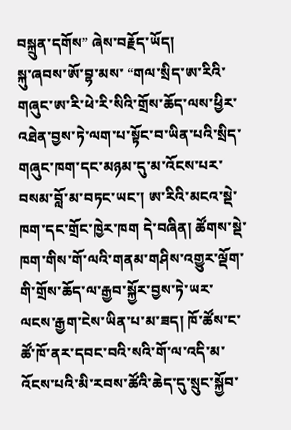བསྐྲུན་དགོས” ཞེས་བརྗོད་ཡོད།
སྐུ་ཞབས་ཨོ་བྷ་མས་ “གལ་སྲིད་ཨ་རིའི་གཞུང་ཨ་རི་ཕེ་རི་སིའི་གྲོས་ཆོད་ལས་ཕྱིར་འཐེན་བྱས་ཏེ་ལག་པ་སྟོང་བ་ཡིན་པའི་སྲིད་གཞུང་ཁག་དང་མཉམ་དུ་མ་འོངས་པར་བསམ་བློ་མ་བཏང་ཡང་། ཨ་རིའི་མངའ་སྡེ་ཁག་དང་གྲོང་ཁྱེར་ཁག དེ་བཞིན། ཚོགས་སྡེ་ཁག་གིས་གོ་ལའི་གནམ་གཤིས་འགྱུར་ལྡོག་གི་གྲོས་ཆོད་ལ་རྒྱབ་སྐྱོར་བྱས་ཏེ་ཡར་ལངས་རྒྱག་ངེས་ཡིན་པ་མ་ཟད། ཁོ་ཚོས་ང་ཚོ་ཁོ་ནར་དབང་བའི་སའི་གོ་ལ་འདི་མ་འོངས་པའི་མི་རབས་ཚོའི་ཆེད་དུ་སྲུང་སྐྱོབ་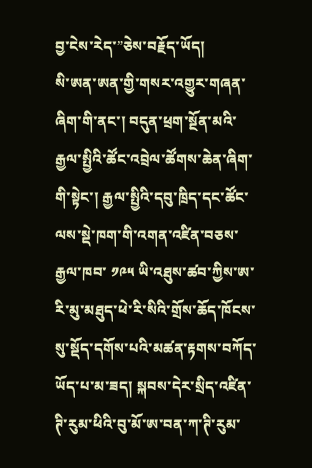བྱ་ངེས་རེད་”ཅེས་བརྗོད་ཡོད།
སི་ཨན་ཨན་གྱི་གསར་འགྱུར་གཞན་ཞིག་གི་ནང་། བདུན་ཕྲག་སྔོན་མའི་རྒྱལ་སྤྱིའི་ཚོང་འབྲེལ་ཚོགས་ཆེན་ཞིག་གི་སྟེང་། རྒྱལ་སྤྱིའི་དབུ་ཁྲིད་དང་ཚོང་ལས་སྡེ་ཁག་གི་འགན་འཛིན་བཅས་རྒྱལ་ཁབ་ ༡༩༥ ཡི་འཐུས་ཚབ་ཀྱིས་ཨ་རི་མུ་མཐུད་ཕེ་རི་སིའི་གྲོས་ཆོད་ཁོངས་སུ་སྡོད་དགོས་པའི་མཚན་རྟགས་བཀོད་ཡོད་པ་མ་ཟད། སྐབས་དེར་སྲིད་འཛིན་ཊི་རུམ་ཕིའི་བུ་མོ་ཨ་བན་ཀ་ཊི་རུམ་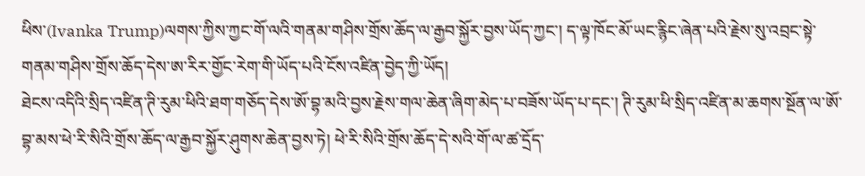ཕིས་(Ivanka Trump)ལགས་ཀྱིས་ཀྱང་གོ་ལའི་གནམ་གཤིས་གྲོས་ཆོད་ལ་རྒྱབ་སྐྱོར་བྱས་ཡོད་ཀྱང་། ད་ལྟ་ཁོང་མོ་ཡང་རྙིང་ཞེན་པའི་རྗེས་སུ་འབྲང་སྟེ་གནམ་གཤིས་གྲོས་ཆོད་དེས་ཨ་རིར་གྱོང་རེག་གི་ཡོད་པའི་ངོས་འཛིན་བྱེད་ཀྱི་ཡོད།
ཐེངས་འདིའི་སྲིད་འཛིན་ཊི་རུམ་ཕིའི་ཐག་གཅོད་དེས་ཨོ་བྷ་མའི་བྱས་རྗེས་གལ་ཆེན་ཞིག་མེད་པ་བཟོས་ཡོད་པ་དང་། ཊི་རུམ་ཕི་སྲིད་འཛིན་མ་ཆགས་སྔོན་ལ་ཨོ་བྷ་མས་ཕེ་རི་སིའི་གྲོས་ཆོད་ལ་རྒྱབ་སྐྱོར་ཤུགས་ཆེན་བྱས་ཏེ། ཕེ་རི་སིའི་གྲོས་ཆོད་དེ་སའི་གོ་ལ་ཚ་དྲོད་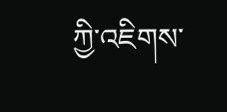ཀྱི་འཇིགས་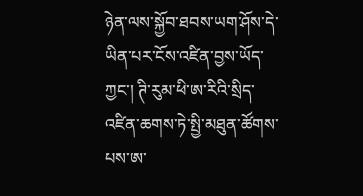ཉེན་ལས་སྐྱོབ་ཐབས་ཡག་ཤོས་དེ་ཡིན་པར་ངོས་འཛིན་བྱས་ཡོད་ཀྱང་། ཊི་རུམ་ཕི་ཨ་རིའི་སྲིད་འཛིན་ཆགས་ཏེ་སྤྱི་མཐུན་ཚོགས་པས་ཨ་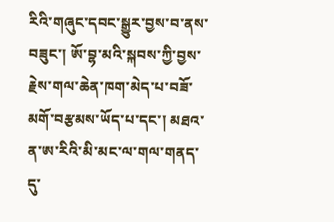རིའི་གཞུང་དབང་སྒྱུར་བྱས་བ་ནས་བཟུང་། ཨོ་བྷ་མའི་སྐབས་ཀྱི་བྱས་རྗེས་གལ་ཆེན་ཁག་མེད་པ་བཟོ་མགོ་བརྩམས་ཡོད་པ་དང་། མཐའ་ན་ཨ་རིའི་མི་མང་ལ་གལ་གནད་དུ་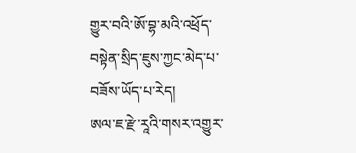གྱུར་བའི་ཨོ་བྷ་མའི་འཕྲོད་བསྟེན་སྲིད་ཇུས་ཀྱང་མེད་པ་བཟོས་ཡོད་པ་རེད།
ཨལ་ཇ་རྫེ་རཱའི་གསར་འགྱུར་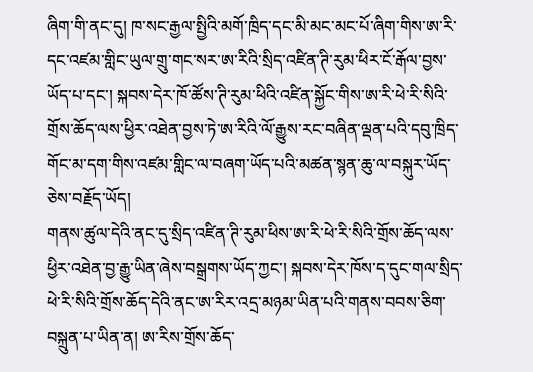ཞིག་གི་ནང་དུ། ཁ་སང་རྒྱལ་སྤྱིའི་མགོ་ཁྲིད་དང་མི་མང་མང་པོ་ཞིག་གིས་ཨ་རི་དང་འཛམ་གླིང་ཡུལ་གྲུ་གང་སར་ཨ་རིའི་སྲིད་འཛིན་ཊི་རུམ་ཕིར་ངོ་རྒོལ་བྱས་ཡོད་པ་དང་། སྐབས་དེར་ཁོ་ཚོས་ཊི་རུམ་ཕིའི་འཛིན་སྐྱོང་གིས་ཨ་རི་ཕེ་རི་སིའི་གྲོས་ཆོད་ལས་ཕྱིར་འཐེན་བྱས་ཏེ་ཨ་རིའི་ལོ་རྒྱུས་རང་བཞིན་ལྡན་པའི་དབུ་ཁྲིད་གོང་མ་དག་གིས་འཛམ་གླིང་ལ་བཞག་ཡོད་པའི་མཚན་སྙན་ཆུ་ལ་བསྐུར་ཡོད་ཅེས་བརྗོད་ཡོད།
གནས་ཚུལ་དེའི་ནང་དུ་སྲིད་འཛིན་ཊི་རུམ་ཕིས་ཨ་རི་ཕེ་རི་སིའི་གྲོས་ཆོད་ལས་ཕྱིར་འཐེན་བྱ་རྒྱུ་ཡིན་ཞེས་བསྒྲགས་ཡོད་ཀྱང་། སྐབས་དེར་ཁོས་ད་དུང་གལ་སྲིད་ཕེ་རི་སིའི་གྲོས་ཆོད་དེའི་ནང་ཨ་རིར་འདྲ་མཉམ་ཡིན་པའི་གནས་བབས་ཅིག་བསྐྲུན་པ་ཡིན་ན། ཨ་རིས་གྲོས་ཆོད་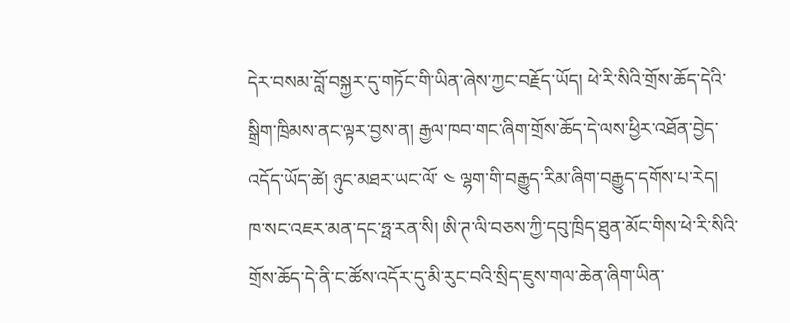དེར་བསམ་བློ་བསྐྱར་དུ་གཏོང་གི་ཡིན་ཞེས་ཀྱང་བརྗོད་ཡོད། ཕེ་རི་སིའི་གྲོས་ཆོད་དེའི་སྒྲིག་ཁྲིམས་ནང་ལྟར་བྱས་ན། རྒྱལ་ཁབ་གང་ཞིག་གྲོས་ཆོད་དེ་ལས་ཕྱིར་འཐོན་བྱེད་འདོད་ཡོད་ཚེ། ཉུང་མཐར་ཡང་ལོ་ ༤ ལྷག་གི་བརྒྱུད་རིམ་ཞིག་བརྒྱུད་དགོས་པ་རེད།
ཁ་སང་འཇར་མན་དང་ཧྥ་རན་སི། ཨི་ཊ་ལི་བཅས་ཀྱི་དབུ་ཁྲིད་ཐུན་མོང་གིས་ཕེ་རི་སིའི་གྲོས་ཆོད་དེ་ནི་ང་ཚོས་འདོར་དུ་མི་རུང་བའི་སྲིད་ཇུས་གལ་ཆེན་ཞིག་ཡིན་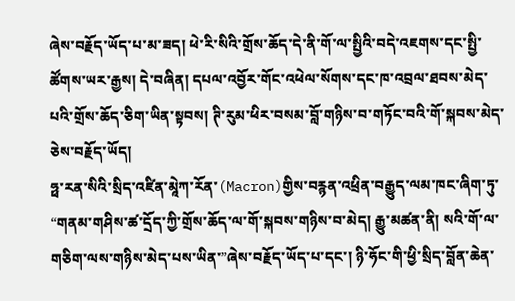ཞེས་བརྗོད་ཡོད་པ་མ་ཟད། ཕེ་རི་སིའི་གྲོས་ཆོད་དེ་ནི་གོ་ལ་སྤྱིའི་བདེ་འཇགས་དང་སྤྱི་ཚོགས་ཡར་རྒྱས། དེ་བཞིན། དཔལ་འབྱོར་གོང་འཕེལ་སོགས་དང་ཁ་འབྲལ་ཐབས་མེད་པའི་གྲོས་ཆོད་ཅིག་ཡིན་སྟབས། ཊི་རུམ་ཕིར་བསམ་བློ་གཉིས་བ་གཏོང་བའི་གོ་སྐབས་མེད་ཅེས་བརྗོད་ཡོད།
ཧྥ་རན་སིའི་སྲིད་འཛིན་མཱེཀ་རོན་(Macron)གྱིས་བརྙན་འཕྲིན་བརྒྱུད་ལམ་ཁང་ཞིག་ཏུ་ “གནམ་གཤིས་ཚ་དྲོད་ཀྱི་གྲོས་ཆོད་ལ་གོ་སྐབས་གཉིས་བ་མེད། རྒྱུ་མཚན་ནི། སའི་གོ་ལ་གཅིག་ལས་གཉིས་མེད་པས་ཡིན་”ཞེས་བརྗོད་ཡོད་པ་དང་། ཉི་ཧོང་གི་ཕྱི་སྲིད་བློན་ཆེན་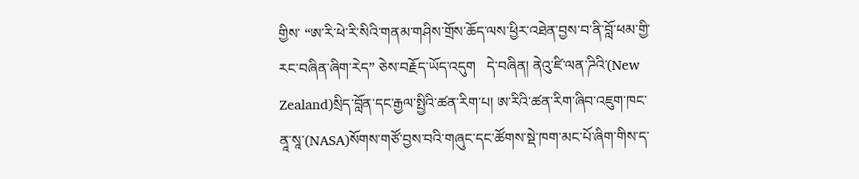གྱིས་ “ཨ་རི་ཕེ་རི་སིའི་གནམ་གཤིས་གྲོས་ཆོད་ལས་ཕྱིར་འཐེན་བྱས་བ་ནི་བློ་ཕམ་གྱི་རང་བཞིན་ཞིག་རེད” ཅེས་བརྗོད་ཡོད་འདུག   དེ་བཞིན། ནེའུ་ཛི་ལན་ཌིའི་(New Zealand)སྲིད་བློན་དང་རྒྱལ་སྤྱིའི་ཚན་རིག་པ། ཨ་རིའི་ཚན་རིག་ཞིབ་འཇུག་ཁང་ནཱ་སཱ་(NASA)སོགས་གཙོ་བྱས་བའི་གཞུང་དང་ཚོགས་སྡེ་ཁག་མང་པོ་ཞིག་གིས་ད་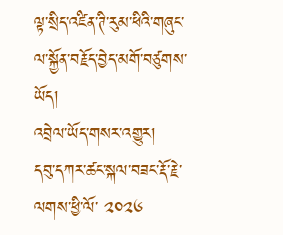ལྟ་སྲིད་འཛིན་ཊི་རུམ་ཕིའི་གཞུང་ལ་སྐྱོན་བརྗོད་བྱེད་མགོ་བཙུགས་ཡོད།
འབྲེལ་ཡོད་གསར་འགྱུར།
དབུ་དཀར་ཚང་སྐལ་བཟང་རྡོ་རྗེ་ལགས་ཕྱི་ལོ་ ༢༠༢༦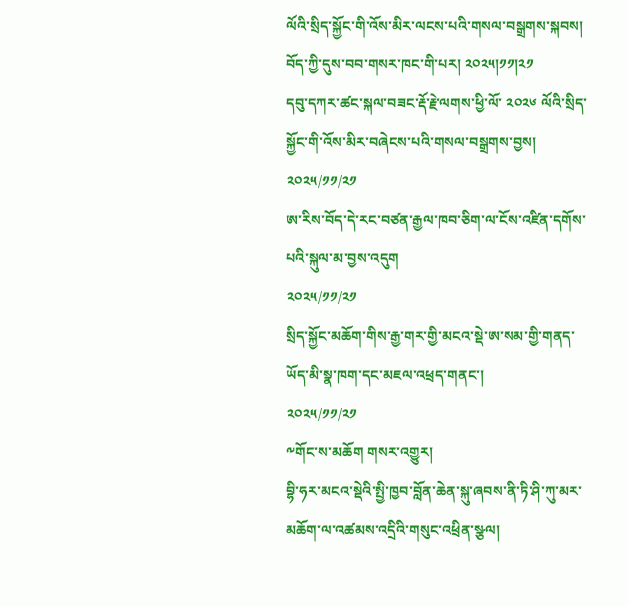ལོའི་སྲིད་སྐྱོང་གི་འོས་མིར་ལངས་པའི་གསལ་བསྒྲགས་སྐབས། བོད་ཀྱི་དུས་བབ་གསར་ཁང་གི་པར། ༢༠༢༥།༡༡།༢༡
དབུ་དཀར་ཚང་སྐལ་བཟང་རྡོ་རྗེ་ལགས་ཕྱི་ལོ་ ༢༠༢༦ ལོའི་སྲིད་སྐྱོང་གི་འོས་མིར་བཞེངས་པའི་གསལ་བསྒྲགས་བྱས།
༢༠༢༥/༡༡/༢༡
ཨ་རིས་བོད་དེ་རང་བཙན་རྒྱལ་ཁབ་ཅིག་ལ་ངོས་འཛིན་དགོས་པའི་སྐུལ་མ་བྱས་འདུག
༢༠༢༥/༡༡/༢༡
སྲིད་སྐྱོང་མཆོག་གིས་རྒྱ་གར་གྱི་མངའ་སྡེ་ཨ་སམ་གྱི་གནད་ཡོད་མི་སྣ་ཁག་དང་མཇལ་འཕྲད་གནང་།
༢༠༢༥/༡༡/༢༡
༸གོང་ས་མཆོག གསར་འགྱུར།
བྷི་ཧར་མངའ་སྡེའི་སྤྱི་ཁྱབ་བློན་ཆེན་སྐུ་ཞབས་ནི་ཏི་ཤི་ཀུ་མར་མཆོག་ལ་འཚམས་འདྲིའི་གསུང་འཕྲིན་སྩལ།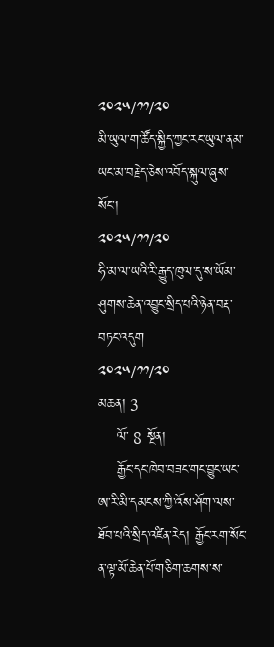༢༠༢༥/༡༡/༢༠
མི་ཡུལ་ག་ཚོད་སྐྱིད་ཀྱང་རང་ཡུལ་ནམ་ཡང་མ་བརྗེད་ཅེས་འབོད་སྐུལ་ཞུས་སོང་།
༢༠༢༥/༡༡/༢༠
ཧི་མ་ལ་ཡའི་རི་རྒྱུད་ཁུལ་དུ་ས་ཡོམ་ཤུགས་ཆེན་འབྱུང་སྲིད་པའི་ཉེན་བརྡ་བཏང་འདུག
༢༠༢༥/༡༡/༢༠
མཆན། 3
    ལོ་ 8 སྔོན།
    རྒྱོང་དང་ཁེབ་བཟང་གང་བྱུང་ཡང་ཨ་རི་མི་དམངས་ཀྱི་འོས་ཤོག་ལས་ཐོབ་པའི་སྲིད་འཛིན་རེད། རྒྱོང་རག་སོང་ན་ལྟ་མོ་ཆེན་པོ་གཅིག་ཆགས་ས་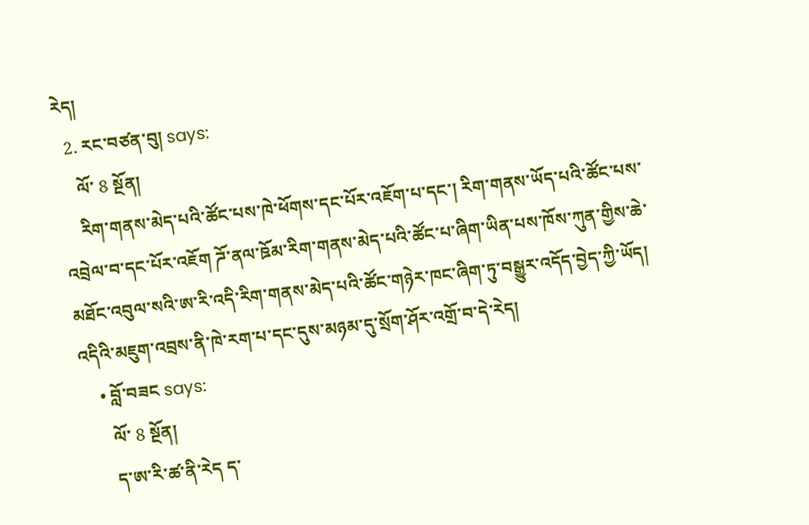རེད།
  2. རང་བཙན་བུ། says:
    ལོ་ 8 སྔོན།
    རིག་གནས་མེད་པའི་ཚོང་པས་ཁེ་ཕོགས་དང་པོར་འཇོག་པ་དང་། རིག་གནས་ཡོད་པའི་ཚོང་པས་འབྲེལ་བ་དང་པོར་འཇོག ཌོ་ནལ་ཋོམ་རིག་གནས་མེད་པའི་ཚོང་པ་ཞིག་ཡིན་པས་ཁོས་ཀུན་གྱིས་ཆེ་མཐོང་འབུལ་སའི་ཨ་རི་འདི་རིག་གནས་མེད་པའི་ཚོང་གཉེར་ཁང་ཞིག་ཏུ་བསྒྱུར་འདོད་བྱེད་ཀྱི་ཡོད། འདིའི་མཇུག་འབྲས་ནི་ཁེ་རག་པ་དང་དུས་མཉམ་དུ་སྲོག་ཤོར་འགྲོ་བ་དེ་རེད།
    • བློ་བཟང says:
      ལོ་ 8 སྔོན།
      ད་ཨ་རི་ཚ་ནི་རེད ད་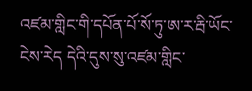འཛམ་གླིང་གི་དཔོན་པོ་སོ་ཏུ་ཨ་ར་རྦི་ཡོང་ངེས་རེད དེའི་དུས་སུ་འཛམ་གླིང་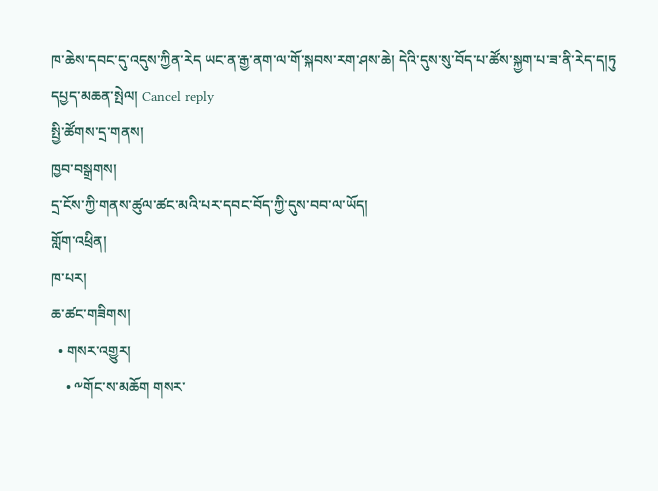ཁ་ཆེས་དབང་དུ་འདུས་ཀྱིན་རེད ཡང་ན་རྒྱ་ནག་ལ་གོ་སྐབས་རག་ཤས་ཆེ། དེའི་དུས་སུ་བོད་པ་ཚོས་སྐྱག་པ་ཟ་ནི་རེད་ད།ཏུ
དཔྱད་མཆན་སྤེལ། Cancel reply
སྤྱི་ཚོགས་དྲ་གནས།
ཁྱབ་བསྒྲགས།
དྲ་ངོས་ཀྱི་གནས་ཚུལ་ཚང་མའི་པར་དབང་བོད་ཀྱི་དུས་བབ་ལ་ཡོད།
གློག་འཕྲིན།
ཁ་པར།
ཆ་ཚང་གཟིགས།
  • གསར་འགྱུར།
    • ༸གོང་ས་མཆོག གསར་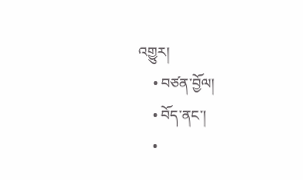འགྱུར།
    • བཙན་བྱོལ།
    • བོད་ནང་།
    •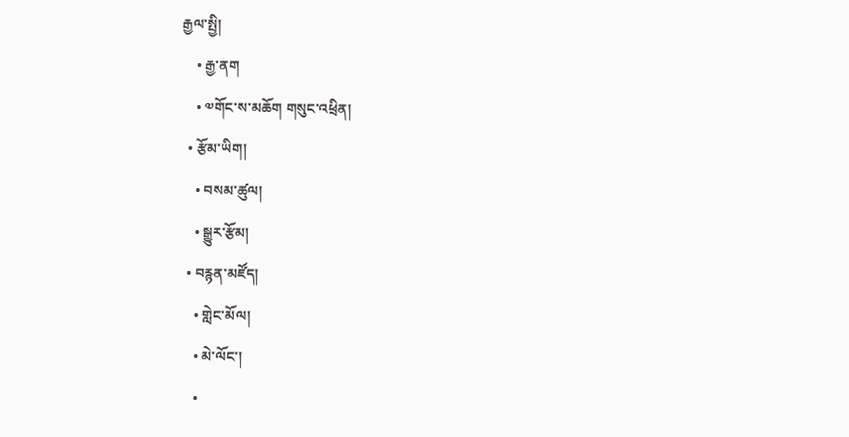རྒྱལ་སྤྱི།
    • རྒྱ་ནག
    • ༧གོང་ས་མཆོག གསུང་འཕྲིན།
  • རྩོམ་ཡིག།
    • བསམ་ཚུལ།
    • སྒྱུར་རྩོམ།
  • བརྙན་མཛོད།
    • གླེང་མོལ།
    • མེ་ལོང་།
    •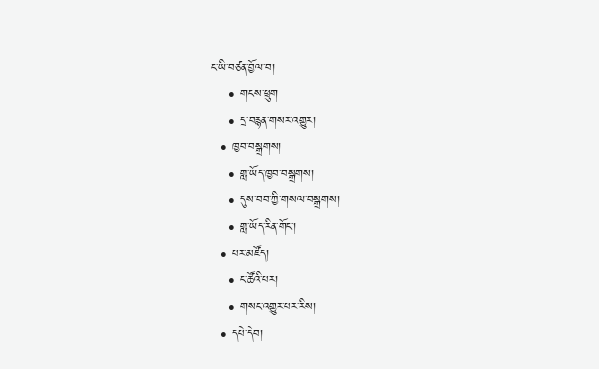ང་ཡི་བཙན་བྱོལ་བ།
    • གངས་ཕྲུག
    • དྲ་བརྙན་གསར་འགྱུར།
  • ཁྱབ་བསྒྲགས།
    • གླ་ཡོད་ཁྱབ་བསྒྲགས།
    • དུས་བབ་ཀྱི་གསལ་བསྒྲགས།
    • གླ་ཡོད་རིན་གོང་།
  • པར་མཛོད།
    • ང་ཚོའི་པར།
    • གསང་འགྱུར་པར་རིས།
  • དཔེ་དེབ།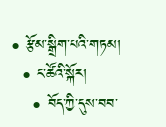• རྩོམ་སྒྲིག་པའི་གཏམ།
  • ང་ཚོའི་སྐོར།
    • བོད་ཀྱི་དུས་བབ་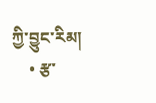ཀྱི་བྱུང་རིམ།
    • རྩ་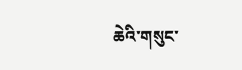ཆེའི་གསུང་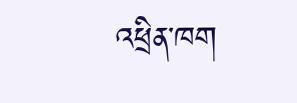འཕྲིན་ཁག